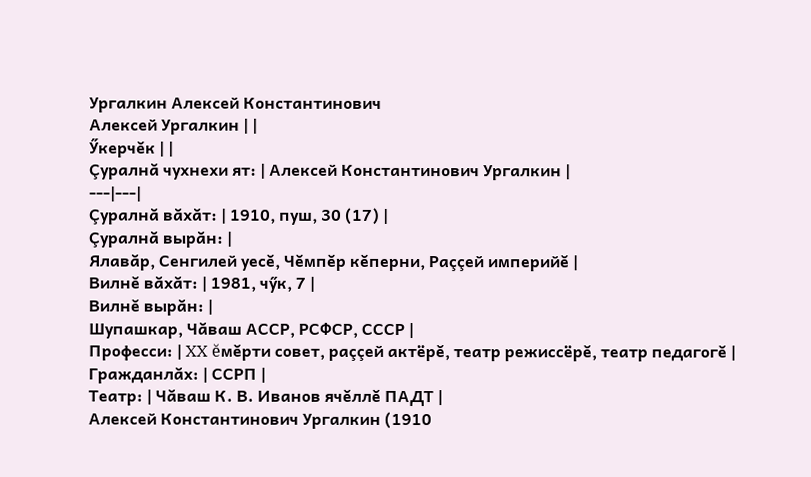Ургалкин Алексей Константинович
Алексей Ургалкин | |
Ӳкерчĕк | |
Çуралнă чухнехи ят: | Алексей Константинович Ургалкин |
---|---|
Çуралнă вăхăт: | 1910, пуш, 30 (17) |
Çуралнă вырăн: |
Ялавăр, Сенгилей уесĕ, Чĕмпĕр кĕперни, Раççей империйĕ |
Вилнĕ вăхăт: | 1981, чӳк, 7 |
Вилнĕ вырăн: |
Шупашкар, Чăваш АССР, РСФСР, СССР |
Професси: | XX ĕмĕрти совет, раççей актёрĕ, театр режиссёрĕ, театр педагогĕ |
Гражданлăх: | ССРП |
Театр: | Чăваш К. В. Иванов ячĕллĕ ПАДТ |
Алексей Константинович Ургалкин (1910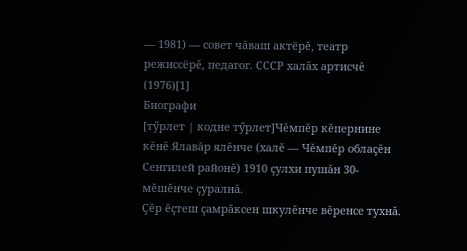— 1981) — совет чăваш актёрĕ, театр режиссёрĕ, педагог. СССР халăх артисчĕ (1976)[1]
Биографи
[тӳрлет | кодне тӳрлет]Чĕмпĕр кĕпернине кĕнĕ Ялавăр ялĕнче (халĕ — Чĕмпĕр облаçĕн Сенгилей районĕ) 1910 çулхи пушăн 30-мĕшĕнче çуралнă.
Çĕр ĕçтеш çамрăксен шкулĕнче вĕренсе тухнă.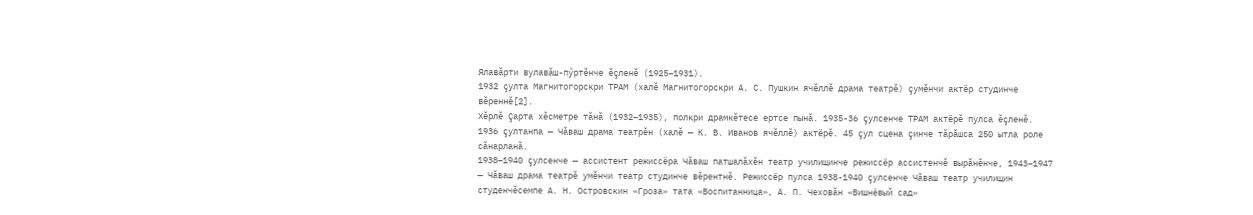Ялавăрти вулавăш-пӳртĕнче ĕçленĕ (1925–1931).
1932 çулта Магнитогорскри ТРАМ (халĕ Магнитогорскри А. С. Пушкин ячĕллĕ драма театрĕ) çумĕнчи актёр студинче вĕреннĕ[2].
Хĕрлĕ Çарта хĕсметре тăнă (1932–1935), полкри драмкĕтесе ертсе пынă. 1935-36 çулсенче ТРАМ актёрĕ пулса ĕçленĕ.
1936 çултанпа — Чăваш драма театрĕн (халĕ — К. В. Иванов ячĕллĕ) актёрĕ. 45 çул сцена çинче тăрăшса 250 ытла роле сăнарланă.
1938–1940 çулсенче — ассистент режиссёра Чăваш патшалăхĕн театр училищинче режиссёр ассистенчĕ вырăнĕнче, 1943–1947 — Чăваш драма театрĕ умĕнчи театр студинче вĕрентнĕ. Режиссёр пулса 1938-1940 çулсенче Чăваш театр училищин студенчĕсемпе А. Н. Островскин «Гроза» тата «Воспитанница», А. П. Чеховăн «Вишнёвый сад»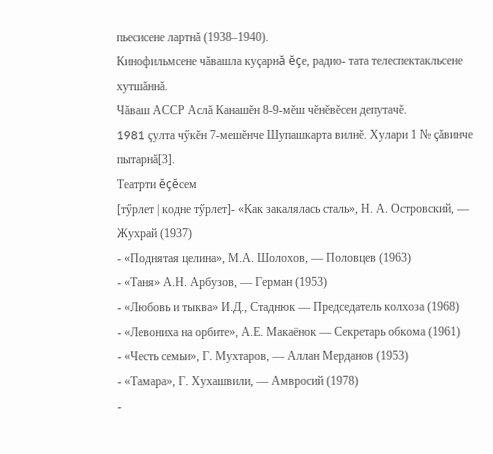пьесисене лартнă (1938–1940).
Кинофильмсене чăвашла куçарнă ĕçе, радио- тата телеспектакльсене хутшăннă.
Чăваш АССР Аслă Канашĕн 8-9-мĕш чĕнĕвĕсен депутачĕ.
1981 çулта чӳкĕн 7-мешĕнче Шупашкарта вилнĕ. Хулари 1 № çăвинче пытарнă[3].
Театрти ĕçĕсем
[тӳрлет | кодне тӳрлет]- «Как закалялась сталь», Н. А. Островский, — Жухрай (1937)
- «Поднятая целина», М.А. Шолохов, — Половцев (1963)
- «Таня» А.Н. Арбузов, — Герман (1953)
- «Любовь и тыква» И.Д., Стаднюк — Председатель колхоза (1968)
- «Левониха на орбите», А.Е. Макаёнок — Секретарь обкома (1961)
- «Честь семьи», Г. Мухтаров, — Аллан Мерданов (1953)
- «Тамара», Г. Хухашвили, — Амвросий (1978)
-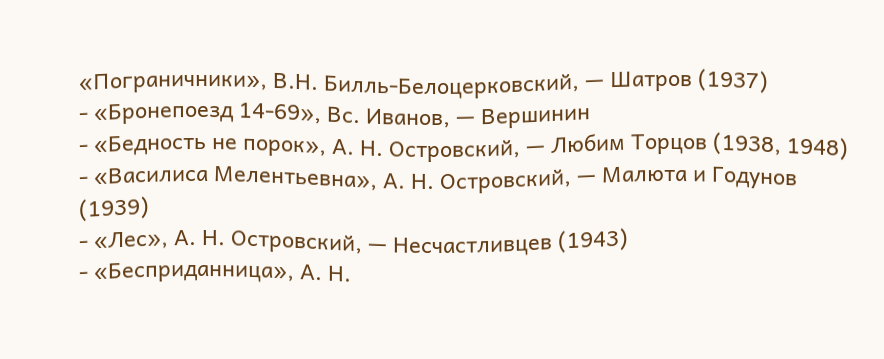«Пограничники», В.Н. Билль-Белоцерковский, — Шатров (1937)
- «Бронепоезд 14-69», Вс. Иванов, — Вершинин
- «Бедность не порок», А. Н. Островский, — Любим Торцов (1938, 1948)
- «Василиса Мелентьевна», А. Н. Островский, — Малюта и Годунов (1939)
- «Лес», А. Н. Островский, — Несчастливцев (1943)
- «Бесприданница», А. Н.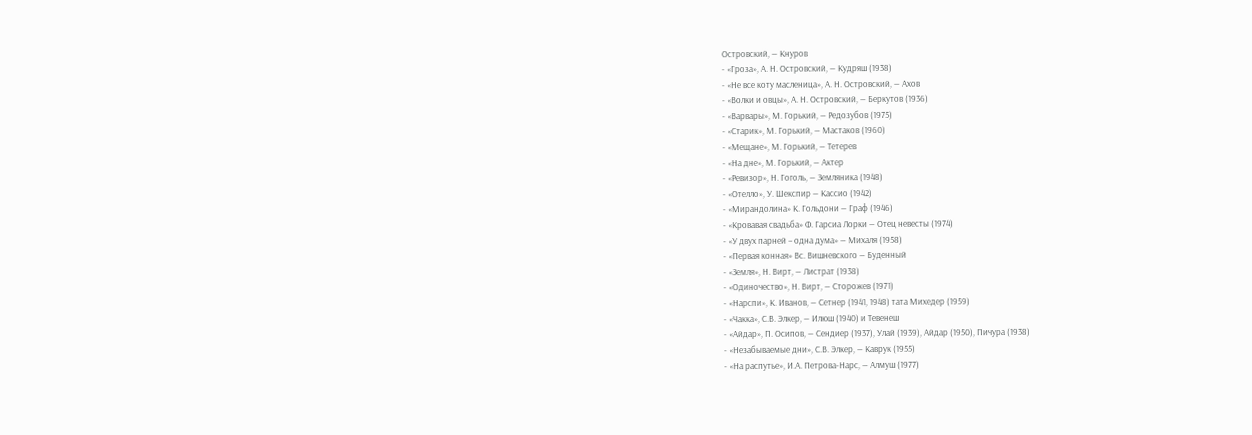Островский, — Кнуров
- «Гроза», А. Н. Островский, — Кудряш (1938)
- «Не все коту масленица», А. Н. Островский, — Ахов
- «Волки и овцы», А. Н. Островский, — Беркутов (1936)
- «Варвары», М. Горький, — Редозубов (1975)
- «Старик», М. Горький, — Мастаков (1960)
- «Мещане», М. Горький, — Тетерев
- «На дне», М. Горький, — Актер
- «Ревизор», Н. Гоголь, — Земляника (1948)
- «Отелло», У. Шекспир — Кассио (1942)
- «Мирандолина» К. Гольдони — Граф (1946)
- «Кровавая свадьба» Ф. Гарсиа Лорки — Отец невесты (1974)
- «У двух парней – одна дума» — Михаля (1958)
- «Первая конная» Вс. Вишневского — Буденный
- «Земля», Н. Вирт, — Листрат (1938)
- «Одиночество», Н. Вирт, — Сторожев (1971)
- «Нарспи», К. Иванов, — Сетнер (1941, 1948) тата Михедер (1959)
- «Чакка», С.В. Элкер, — Илюш (1940) и Тевенеш
- «Айдар», П. Осипов, — Сендиер (1937), Улай (1939), Айдар (1950), Пичура (1938)
- «Незабываемые дни», С.В. Элкер, — Каврук (1955)
- «На распутье», И.А. Петрова-Нарс, — Алмуш (1977)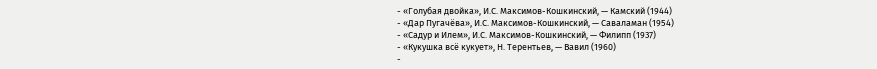- «Голубая двойка», И.С. Максимов-Кошкинский, — Камский (1944)
- «Дар Пугачёва», И.С. Максимов-Кошкинский, — Саваламан (1954)
- «Садур и Илем», И.С. Максимов-Кошкинский, — Филипп (1937)
- «Кукушка всё кукует», Н. Терентьев, — Вавил (1960)
-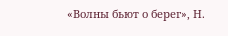«Волны бьют о берег», Н.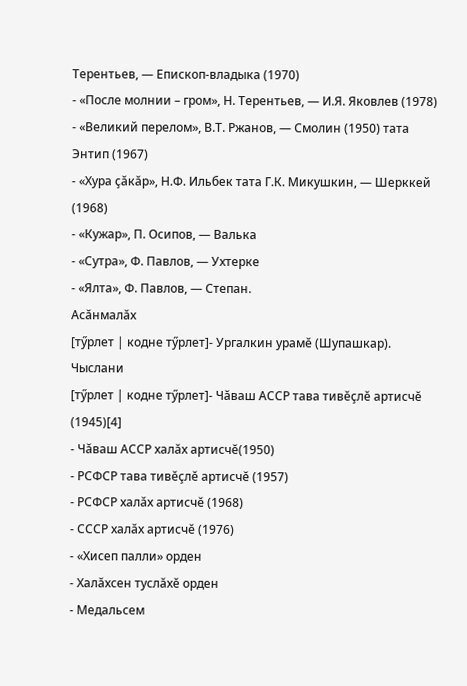Терентьев, — Епископ-владыка (1970)
- «После молнии – гром», Н. Терентьев, — И.Я. Яковлев (1978)
- «Великий перелом», В.Т. Ржанов, — Смолин (1950) тата Энтип (1967)
- «Хура çăкăр», Н.Ф. Ильбек тата Г.К. Микушкин, — Шерккей (1968)
- «Кужар», П. Осипов, — Валька
- «Сутра», Ф. Павлов, — Ухтерке
- «Ялта», Ф. Павлов, — Степан.
Асăнмалăх
[тӳрлет | кодне тӳрлет]- Ургалкин урамĕ (Шупашкар).
Чыслани
[тӳрлет | кодне тӳрлет]- Чăваш АССР тава тивĕçлĕ артисчĕ (1945)[4]
- Чăваш АССР халăх артисчĕ(1950)
- РСФСР тава тивĕçлĕ артисчĕ (1957)
- РСФСР халăх артисчĕ (1968)
- СССР халăх артисчĕ (1976)
- «Хисеп палли» орден
- Халăхсен туслăхĕ орден
- Медальсем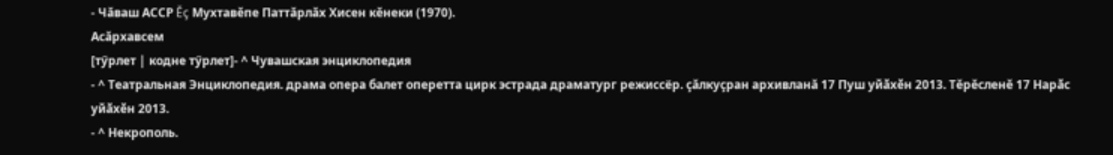- Чăваш АССР Ĕç Мухтавĕпе Паттăрлăх Хисен кĕнеки (1970).
Асăрхавсем
[тӳрлет | кодне тӳрлет]- ^ Чувашская энциклопедия
- ^ Театральная Энциклопедия. драма опера балет оперетта цирк эстрада драматург режиссёр. çăлкуçран архивланă 17 Пуш уйӑхӗн 2013. Тĕрĕсленĕ 17 Нарӑс уйӑхӗн 2013.
- ^ Некрополь.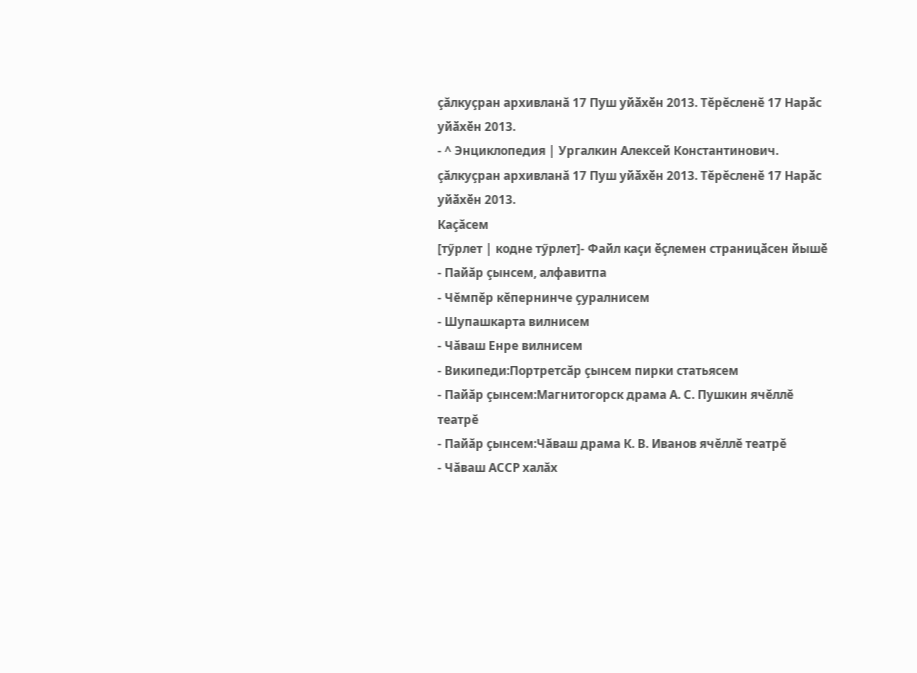çăлкуçран архивланă 17 Пуш уйӑхӗн 2013. Тĕрĕсленĕ 17 Нарӑс уйӑхӗн 2013.
- ^ Энциклопедия | Ургалкин Алексей Константинович. çăлкуçран архивланă 17 Пуш уйӑхӗн 2013. Тĕрĕсленĕ 17 Нарӑс уйӑхӗн 2013.
Каçăсем
[тӳрлет | кодне тӳрлет]- Файл каҫи ӗҫлемен страницӑсен йышӗ
- Пайăр çынсем, алфавитпа
- Чĕмпĕр кĕпернинче çуралнисем
- Шупашкарта вилнисем
- Чăваш Енре вилнисем
- Википеди:Портретсăр çынсем пирки статьясем
- Пайăр çынсем:Магнитогорск драма А. С. Пушкин ячĕллĕ театрĕ
- Пайăр çынсем:Чăваш драма К. В. Иванов ячĕллĕ театрĕ
- Чăваш АССР халăх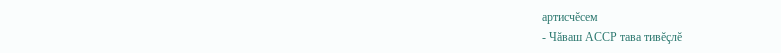артисчĕсем
- Чăваш АССР тава тивĕçлĕ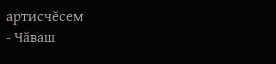артисчĕсем
- Чăваш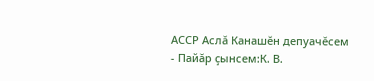АССР Аслă Канашĕн депуачĕсем
- Пайăр çынсем:К. В.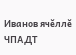Иванов ячĕллĕ ЧПАДТ